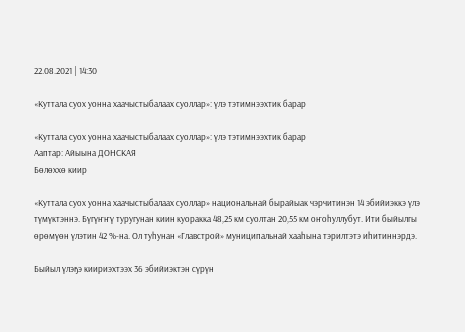22.08.2021 | 14:30

«Куттала суох уонна хаачыстыбалаах суоллар»: үлэ тэтимнээхтик барар

«Куттала суох уонна хаачыстыбалаах суоллар»: үлэ тэтимнээхтик барар
Ааптар: Айыына ДОНСКАЯ
Бөлөххө киир

«Куттала суох уонна хаачыстыбалаах суоллар» национальнай бырайыак чэрчитинэн 14 эбийиэккэ үлэ түмүктэннэ. Бүгүҥҥү туругунан киин куоракка 48,25 км суолтан 20,55 км оҥоһуллубут. Ити быйылгы өрөмүөн үлэтин 42 %-на. Ол туһунан «Главстрой» муниципальнай хааһына тэрилтэтэ иһитиннэрдэ.

Быйыл үлэҕэ киириэхтээх 36 эбийиэктэн сүрүн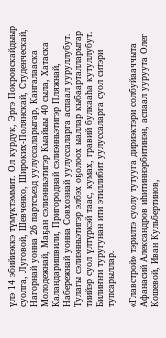үлэ 14 эбийиэккэ түмүктэммит. Ол курдук, Эргэ Покровскайдыыр суолга, Луговой, Шевченко, Широких-Полянскай, Студенческай, Нагорнай уонна 26 партсъезд уулуссаларыгар, Кангалааска Молодежнай, Маҕан сэлиэнньэтигэр Кыайыы 40 сыла, Хатаска Каландаришвили, Пригороднай сэлиэнньэтигэр Пляжнай, Набережнай уонна Совхознай уулуссаларга аспаал ууруллубут. Тулагы сэлиэнньэтигэр элбэх оҕолоох ыаллар кыбаарталларыгар тиийэр суол үлтүркэй таас, кумах, гравий булкааһа кутуллубут. Билиҥҥи туругунан ити этиллибит уулуссаларга суол ситэри тупсарыллар.

«Главстрой» тэрилтэ суолу тутууга дириэктэри солбуйааччыта Афанасий Александров иһитиннэрбитинэн, аспаал ууруута Олег Кошевой, Иван Кульбертинов,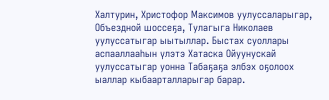Халтурин, Христофор Максимов уулуссаларыгар, Объездной шоссеҕа, Тулагыга Николаев уулуссатыгар ыытыллар. Быстах суоллары аспааллааһын үлэтэ Хатаска Ойуунускай уулуссатыгар уонна Табаҕаҕа элбэх оҕолоох ыаллар кыбаарталларыгар барар.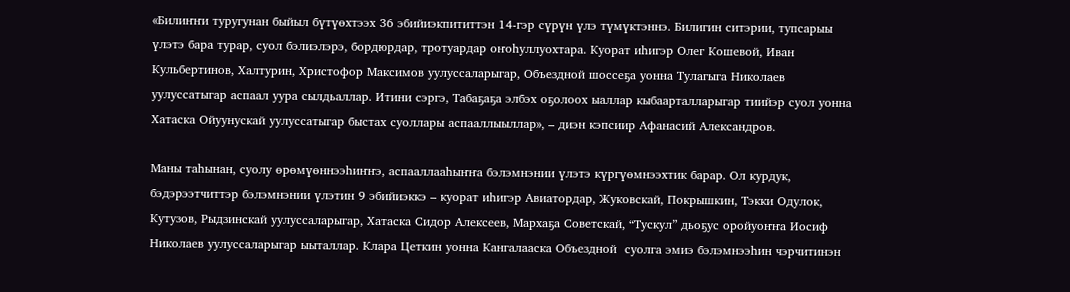«Билиҥҥи туругунан быйыл бүтүөхтээх 36 эбийиэкпититтэн 14-гэр сүрүн үлэ түмүктэннэ. Билигин ситэрии, тупсарыы үлэтэ бара турар, суол бэлиэлэрэ, бордюрдар, тротуардар оҥоһуллуохтара. Куорат иһигэр Олег Кошевой, Иван Кульбертинов, Халтурин, Христофор Максимов уулуссаларыгар, Объездной шоссеҕа уонна Тулагыга Николаев уулуссатыгар аспаал уура сылдьаллар. Итини сэргэ, Табаҕаҕа элбэх оҕолоох ыаллар кыбаарталларыгар тиийэр суол уонна Хатаска Ойуунускай уулуссатыгар быстах суоллары аспааллыыллар», – диэн кэпсиир Афанасий Александров.

Маны таһынан, суолу өрөмүөннээһиҥҥэ, аспааллааһыҥҥа бэлэмнэнии үлэтэ күргүөмнээхтик барар. Ол курдук, бэдэрээтчиттэр бэлэмнэнии үлэтин 9 эбийиэккэ – куорат иһигэр Авиатордар, Жуковскай, Покрышкин, Тэкки Одулок, Кутузов, Рыдзинскай уулуссаларыгар, Хатаска Сидор Алексеев, Мархаҕа Советскай, “Тускул” дьоҕус оройуоҥҥа Иосиф Николаев уулуссаларыгар ыыталлар. Клара Цеткин уонна Кангалааска Объездной  суолга эмиэ бэлэмнээһин чэрчитинэн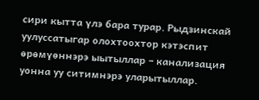сири кытта үлэ бара турар. Рыдзинскай уулуссатыгар олохтоохтор кэтэспит өрөмүөннэрэ ыытыллар – канализация уонна уу ситимнэрэ уларытыллар.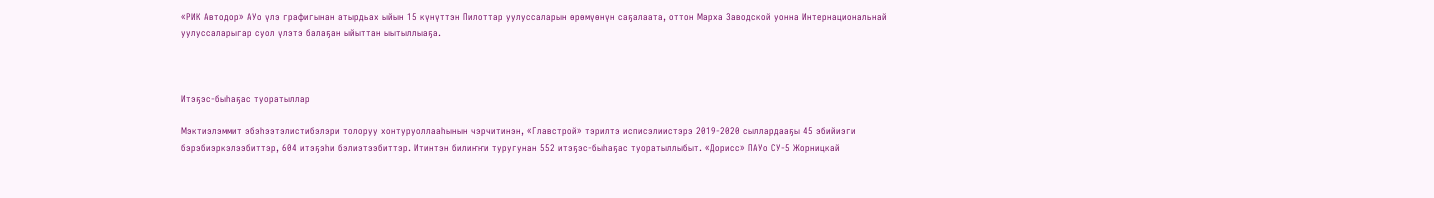«РИК Автодор» АУо үлэ графигынан атырдьах ыйын 15 күнүттэн Пилоттар уулуссаларын өрөмүөнүн саҕалаата, оттон Марха Заводской уонна Интернациональнай уулуссаларыгар суол үлэтэ балаҕан ыйыттан ыытыллыаҕа.



Итэҕэс-быһаҕас туоратыллар

Мэктиэлэммит эбэһээтэлистибэлэри толоруу хонтуруоллааһынын чэрчитинэн, «Главстрой» тэрилтэ исписэлиистэрэ 2019-2020 сыллардааҕы 45 эбийиэги бэрэбиэркэлээбиттэр, 604 итэҕэһи бэлиэтээбиттэр. Итинтэн билиҥҥи туругунан 552 итэҕэс-быһаҕас туоратыллыбыт. «Дорисс» ПАУо СУ-5 Жорницкай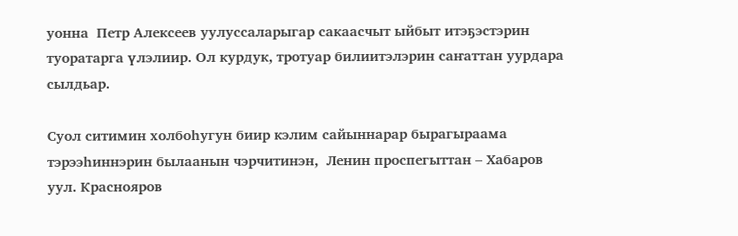уонна  Петр Алексеев уулуссаларыгар сакаасчыт ыйбыт итэҕэстэрин туоратарга үлэлиир. Ол курдук, тротуар билиитэлэрин саҥаттан уурдара сылдьар.

Суол ситимин холбоһугун биир кэлим сайыннарар бырагыраама тэрээһиннэрин былаанын чэрчитинэн,  Ленин проспегыттан – Хабаров уул. Краснояров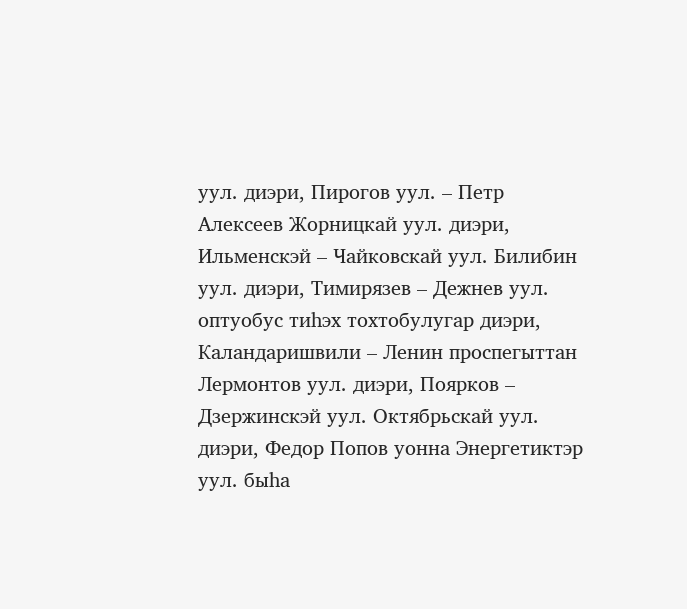уул. диэри, Пирогов уул. – Петр Алексеев Жорницкай уул. диэри, Ильменскэй – Чайковскай уул. Билибин уул. диэри, Тимирязев – Дежнев уул. оптуобус тиһэх тохтобулугар диэри, Каландаришвили – Ленин проспегыттан Лермонтов уул. диэри, Поярков – Дзержинскэй уул. Октябрьскай уул. диэри, Федор Попов уонна Энергетиктэр уул. быһа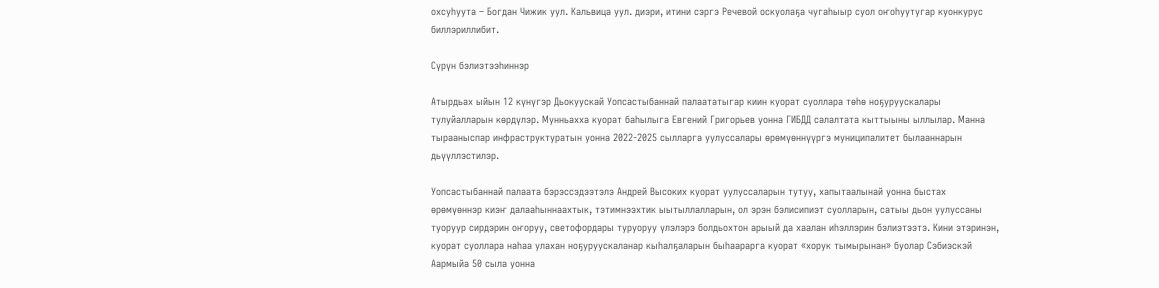охсуһуута – Богдан Чижик уул. Кальвица уул. диэри, итини сэргэ Речевой оскуолаҕа чугаһыыр суол оҥоһуутугар куонкурус биллэриллибит.

Сүрүн бэлиэтээһиннэр

Атырдьах ыйын 12 күнүгэр Дьокуускай Уопсастыбаннай палаататыгар киин куорат суоллара төһө ноҕуруускалары тулуйалларын көрдүлэр. Мунньахха куорат баһылыга Евгений Григорьев уонна ГИБДД салалтата кыттыыны ыллылар. Манна тырааныспар инфраструктуратын уонна 2022-2025 сылларга уулуссалары өрөмүөннүүргэ муниципалитет былааннарын дьүүллэстилэр.

Уопсастыбаннай палаата бэрэссэдээтэлэ Андрей Высоких куорат уулуссаларын тутуу, хапытаалынай уонна быстах өрөмүөннэр киэҥ далааһыннаахтык, тэтимнээхтик ыытыллалларын, ол эрэн бэлисипиэт суолларын, сатыы дьон уулуссаны туоруур сирдэрин оҥоруу, светофордары туруоруу үлэлэрэ болдьохтон арыый да хаалан иһэллэрин бэлиэтээтэ. Кини этэринэн, куорат суоллара наһаа улахан ноҕуруускаланар кыһалҕаларын быһаарарга куорат «хорук тымырынан» буолар Сэбиэскэй Аармыйа 50 сыла уонна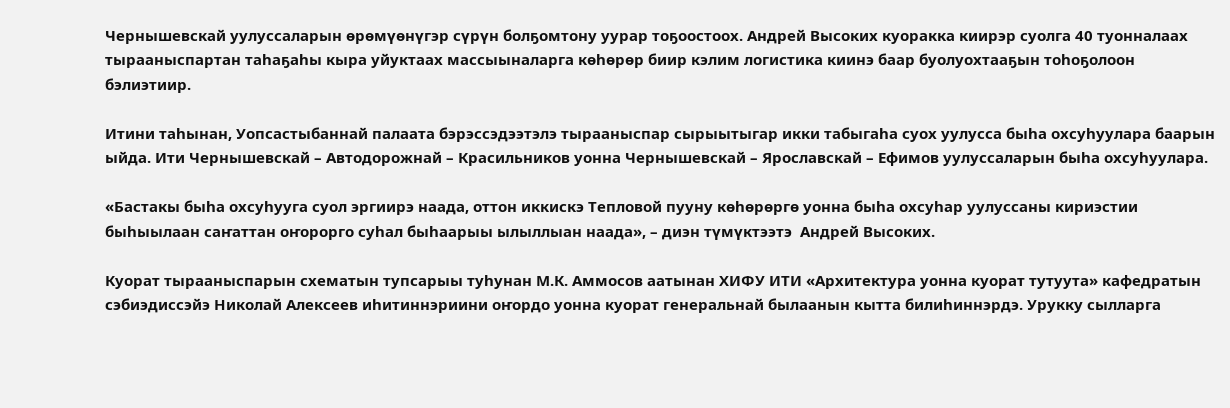Чернышевскай уулуссаларын өрөмүөнүгэр сүрүн болҕомтону уурар тоҕоостоох. Андрей Высоких куоракка киирэр суолга 40 туонналаах тырааныспартан таһаҕаһы кыра уйуктаах массыыналарга көһөрөр биир кэлим логистика киинэ баар буолуохтааҕын тоһоҕолоон бэлиэтиир.

Итини таһынан, Уопсастыбаннай палаата бэрэссэдээтэлэ тырааныспар сырыытыгар икки табыгаһа суох уулусса быһа охсуһуулара баарын ыйда. Ити Чернышевскай – Автодорожнай – Красильников уонна Чернышевскай – Ярославскай – Ефимов уулуссаларын быһа охсуһуулара.

«Бастакы быһа охсуһууга суол эргиирэ наада, оттон иккискэ Тепловой пууну көһөрөргө уонна быһа охсуһар уулуссаны кириэстии быһыылаан саҥаттан оҥорорго суһал быһаарыы ылыллыан наада», – диэн түмүктээтэ  Андрей Высоких.

Куорат тырааныспарын схематын тупсарыы туһунан М.К. Аммосов аатынан ХИФУ ИТИ «Архитектура уонна куорат тутуута» кафедратын сэбиэдиссэйэ Николай Алексеев иһитиннэриини оҥордо уонна куорат генеральнай былаанын кытта билиһиннэрдэ. Урукку сылларга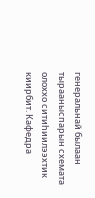генеральнай былаан тырааныспарын схемата олоххо ситиһиилээхтик киирбит. Кафедра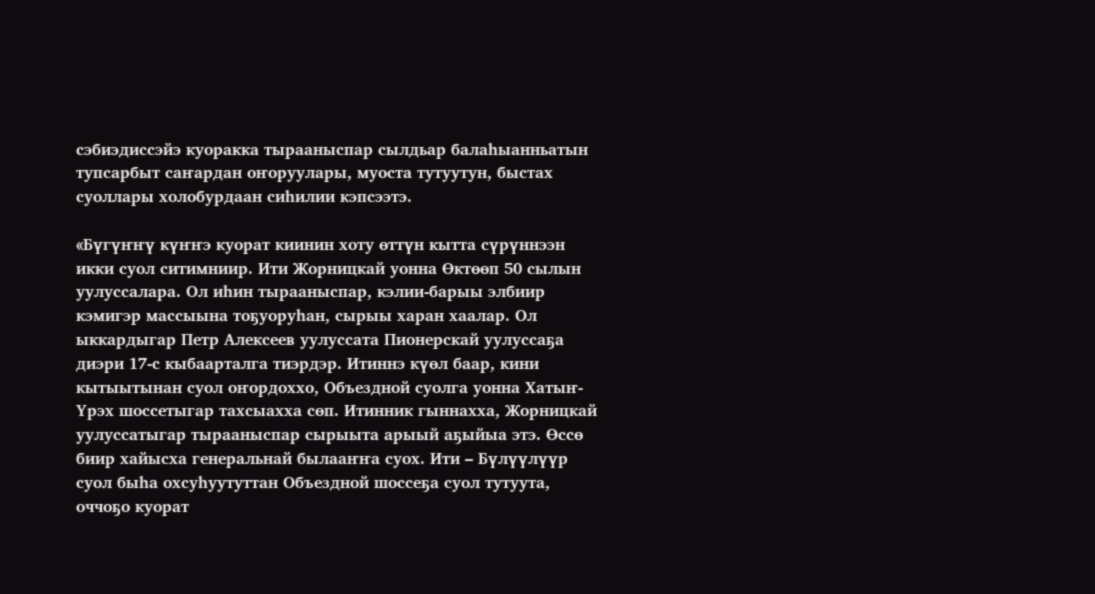сэбиэдиссэйэ куоракка тырааныспар сылдьар балаһыанньатын тупсарбыт саҥардан оҥоруулары, муоста тутуутун, быстах суоллары холобурдаан сиһилии кэпсээтэ.

«Бүгүҥҥү күҥҥэ куорат киинин хоту өттүн кытта сүрүннээн икки суол ситимниир. Ити Жорницкай уонна Өктөөп 50 сылын уулуссалара. Ол иһин тырааныспар, кэлии-барыы элбиир кэмигэр массыына тоҕуоруһан, сырыы харан хаалар. Ол ыккардыгар Петр Алексеев уулуссата Пионерскай уулуссаҕа диэри 17-с кыбаарталга тиэрдэр. Итиннэ күөл баар, кини кытыытынан суол оҥордоххо, Объездной суолга уонна Хатыҥ-Үрэх шоссетыгар тахсыахха сөп. Итинник гыннахха, Жорницкай уулуссатыгар тырааныспар сырыыта арыый аҕыйыа этэ. Өссө биир хайысха генеральнай былааҥҥа суох. Ити – Бүлүүлүүр суол быһа охсуһуутуттан Объездной шоссеҕа суол тутуута, оччоҕо куорат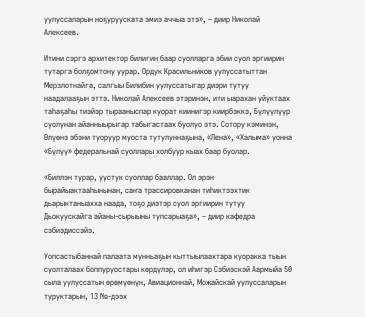уулуссаларын ноҕурууската эмиэ аччыа этэ», – диир Николай Алексеев.

Итини сэргэ архитектор билигин баар суолларга эбии суол эргиирин тутарга болҕомтону уурар. Ордук Красильников уулуссатыттан Мерзлотнайга, салгыы Билибин уулуссатыгар диэри тутуу наадалааҕын эттэ. Николай Алексеев этэринэн, ити ыарахан уйуктаах таһаҕаһы тиэйэр тырааныспар куорат киинигэр киирбэккэ, Бүлүүлүүр суолунан айанныырыгар табыгастаах буолуо этэ. Сотору кэминэн, Өлүөнэ эбэни туоруур муоста тутулуннаҕына, «Лена», «Халыма» уонна «Бүлүү» федеральнай суоллары холбуур кыах баар буолар.

«Биллэн турар, уустук суоллар бааллар. Ол эрэн бырайыактааһынынан, саҥа трассировканан тиһиктээхтик дьарыктаныахха наада, тоҕо диэтэр суол эргиирин тутуу Дьокуускайга айаны-сырыыны тупсарыаҕа», – диир кафедра сэбиэдиссэйэ.

Уопсастыбаннай палаата мунньаҕын кыттыылаахтара куоракка тыын суолталаах боппуруостары көрдүлэр, ол иһигэр Сэбиэскэй Аармыйа 50 сыла уулуссатын өрөмүөнүн, Авиационнай, Можайскай уулуссаларын туруктарын, 13 №-дээх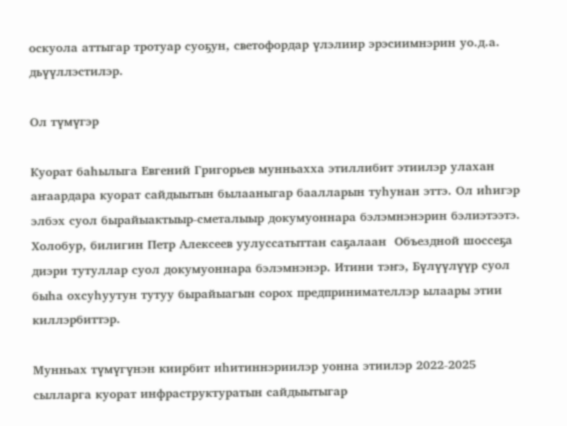оскуола аттыгар тротуар суоҕун, светофордар үлэлиир эрэсиимнэрин уо.д.а. дьүүллэстилэр.

Ол түмүгэр

Куорат баһылыга Евгений Григорьев мунньахха этиллибит этиилэр улахан аҥаардара куорат сайдыытын былааныгар баалларын туһунан эттэ. Ол иһигэр элбэх суол бырайыактыыр-сметалыыр докумуоннара бэлэмнэнэрин бэлиэтээтэ. Холобур, билигин Петр Алексеев уулуссатыттан саҕалаан  Объездной шоссеҕа диэри тутуллар суол докумуоннара бэлэмнэнэр. Итини тэҥэ, Бүлүүлүүр суол быһа охсуһуутун тутуу бырайыагын сорох предпринимателлэр ылаары этии киллэрбиттэр.

Мунньах түмүгүнэн киирбит иһитиннэриилэр уонна этиилэр 2022-2025 сылларга куорат инфраструктуратын сайдыытыгар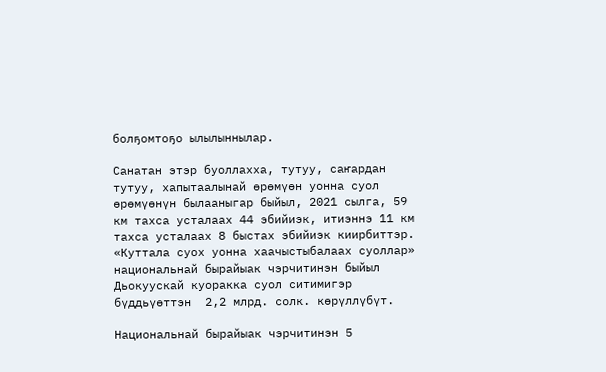болҕомтоҕо ылылыннылар.

Санатан этэр буоллахха, тутуу, саҥардан тутуу, хапытаалынай өрөмүөн уонна суол өрөмүөнүн былааныгар быйыл, 2021 сылга, 59 км тахса усталаах 44 эбийиэк, итиэннэ 11 км тахса усталаах 8 быстах эбийиэк киирбиттэр. «Куттала суох уонна хаачыстыбалаах суоллар» национальнай бырайыак чэрчитинэн быйыл Дьокуускай куоракка суол ситимигэр бүддьүөттэн  2,2 млрд. солк. көрүллүбүт.

Национальнай бырайыак чэрчитинэн 5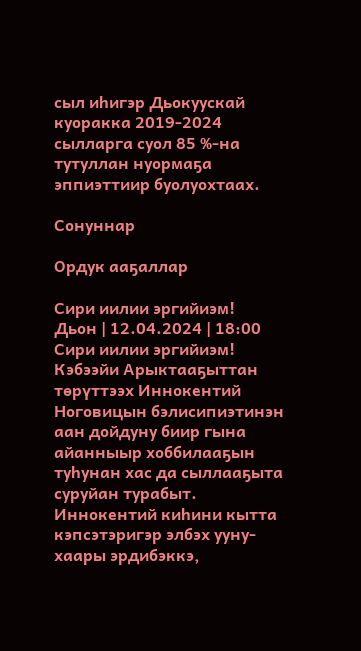сыл иһигэр Дьокуускай куоракка 2019-2024 сылларга суол 85 %-на тутуллан нуормаҕа эппиэттиир буолуохтаах.

Сонуннар

Ордук ааҕаллар

Сири иилии эргийиэм!
Дьон | 12.04.2024 | 18:00
Сири иилии эргийиэм!
Кэбээйи Арыктааҕыттан төрүттээх Иннокентий Ноговицын бэлисипиэтинэн аан дойдуну биир гына айанныыр хоббилааҕын туһунан хас да сыллааҕыта суруйан турабыт. Иннокентий киһини кытта кэпсэтэригэр элбэх ууну-хаары эрдибэккэ,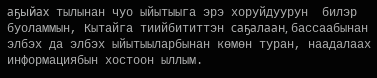аҕыйах тылынан чуо ыйытыыга эрэ хоруйдуурун  билэр буоламмын, Кытайга тиийбититтэн саҕалаан, бассаабынан элбэх да элбэх ыйытыыларбынан көмөн туран, наадалаах информациябын хостоон ыллым.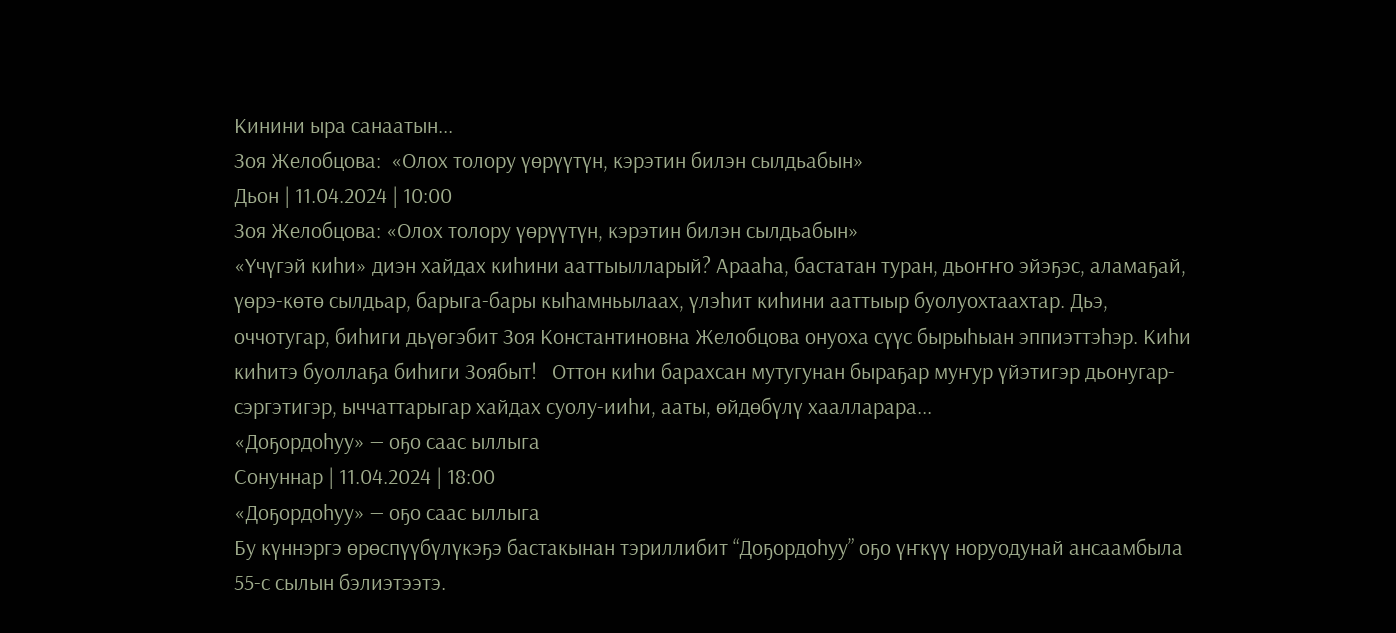Кинини ыра санаатын...
Зоя Желобцова:  «Олох толору үөрүүтүн, кэрэтин билэн сылдьабын»
Дьон | 11.04.2024 | 10:00
Зоя Желобцова: «Олох толору үөрүүтүн, кэрэтин билэн сылдьабын»
«Үчүгэй киһи» диэн хайдах киһини ааттыылларый? Арааһа, бастатан туран, дьоҥҥо эйэҕэс, аламаҕай, үөрэ-көтө сылдьар, барыга-бары кыһамньылаах, үлэһит киһини ааттыыр буолуохтаахтар. Дьэ, оччотугар, биһиги дьүөгэбит Зоя Константиновна Желобцова онуоха сүүс бырыһыан эппиэттэһэр. Киһи киһитэ буоллаҕа биһиги Зоябыт!   Оттон киһи барахсан мутугунан быраҕар муҥур үйэтигэр дьонугар-сэргэтигэр, ыччаттарыгар хайдах суолу-ииһи, ааты, өйдөбүлү хаалларара...
«Доҕордоһуу» — оҕо саас ыллыга
Сонуннар | 11.04.2024 | 18:00
«Доҕордоһуу» — оҕо саас ыллыга
Бу күннэргэ өрөспүүбүлүкэҕэ бастакынан тэриллибит “Доҕордоһуу” оҕо үҥкүү норуодунай ансаамбыла 55-с сылын бэлиэтээтэ.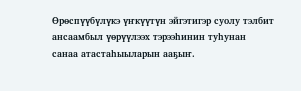Өрөспүүбүлүкэ үҥкүүтүн эйгэтигэр суолу тэлбит ансаамбыл үөрүүлээх тэрээһинин туһунан санаа атастаһыыларын ааҕыҥ.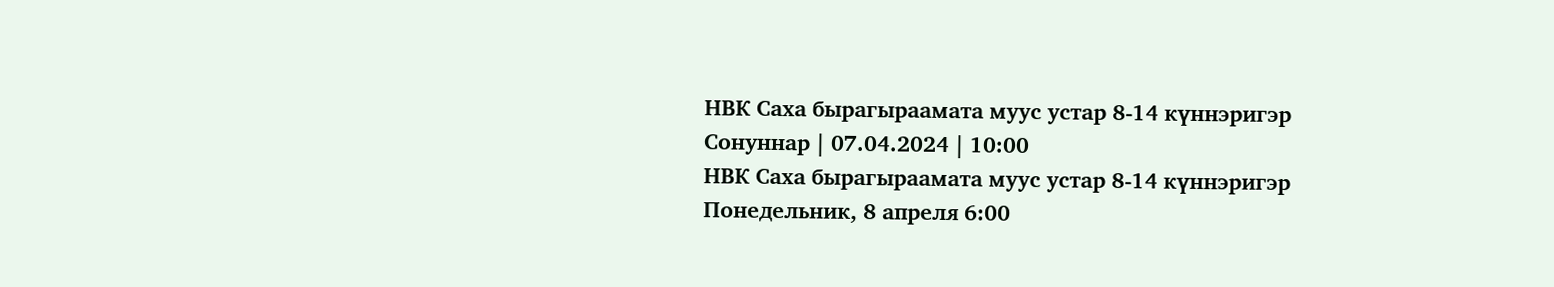НВК Саха бырагыраамата муус устар 8-14 күннэригэр
Сонуннар | 07.04.2024 | 10:00
НВК Саха бырагыраамата муус устар 8-14 күннэригэр
Понедельник, 8 апреля 6:00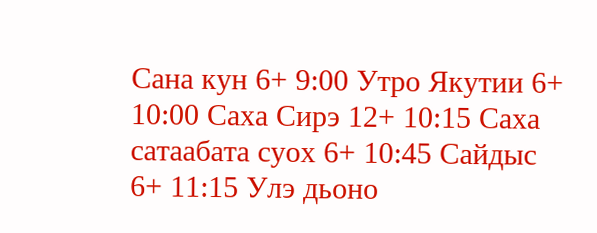Сана кун 6+ 9:00 Утро Якутии 6+ 10:00 Саха Сирэ 12+ 10:15 Саха сатаабата суох 6+ 10:45 Сайдыс 6+ 11:15 Улэ дьоно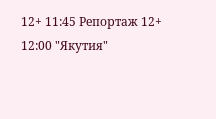12+ 11:45 Репортаж 12+ 12:00 "Якутия"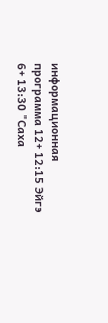информационная программа 12+ 12:15 Эйгэ 6+ 13:30 "Саха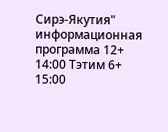Сирэ-Якутия" информационная программа 12+ 14:00 Тэтим 6+ 15:00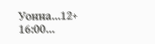Уонна...12+ 16:00...